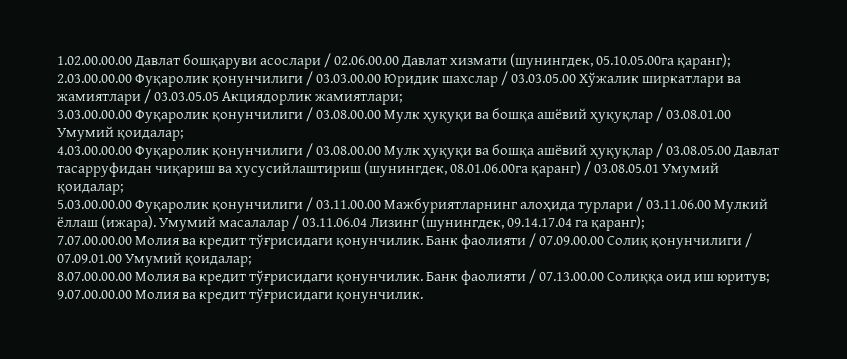1.02.00.00.00 Давлат бошқаруви асослари / 02.06.00.00 Давлат хизмати (шунингдек, 05.10.05.00га қаранг);
2.03.00.00.00 Фуқаролик қонунчилиги / 03.03.00.00 Юридик шахслар / 03.03.05.00 Хўжалик ширкатлари ва жамиятлари / 03.03.05.05 Акциядорлик жамиятлари;
3.03.00.00.00 Фуқаролик қонунчилиги / 03.08.00.00 Мулк ҳуқуқи ва бошқа ашёвий ҳуқуқлар / 03.08.01.00 Умумий қоидалар;
4.03.00.00.00 Фуқаролик қонунчилиги / 03.08.00.00 Мулк ҳуқуқи ва бошқа ашёвий ҳуқуқлар / 03.08.05.00 Давлат тасарруфидан чиқариш ва хусусийлаштириш (шунингдек, 08.01.06.00га қаранг) / 03.08.05.01 Умумий қоидалар;
5.03.00.00.00 Фуқаролик қонунчилиги / 03.11.00.00 Мажбуриятларнинг алоҳида турлари / 03.11.06.00 Мулкий ёллаш (ижара). Умумий масалалар / 03.11.06.04 Лизинг (шунингдек, 09.14.17.04 га қаранг);
7.07.00.00.00 Молия ва кредит тўғрисидаги қонунчилик. Банк фаолияти / 07.09.00.00 Солиқ қонунчилиги / 07.09.01.00 Умумий қоидалар;
8.07.00.00.00 Молия ва кредит тўғрисидаги қонунчилик. Банк фаолияти / 07.13.00.00 Солиққа оид иш юритув;
9.07.00.00.00 Молия ва кредит тўғрисидаги қонунчилик.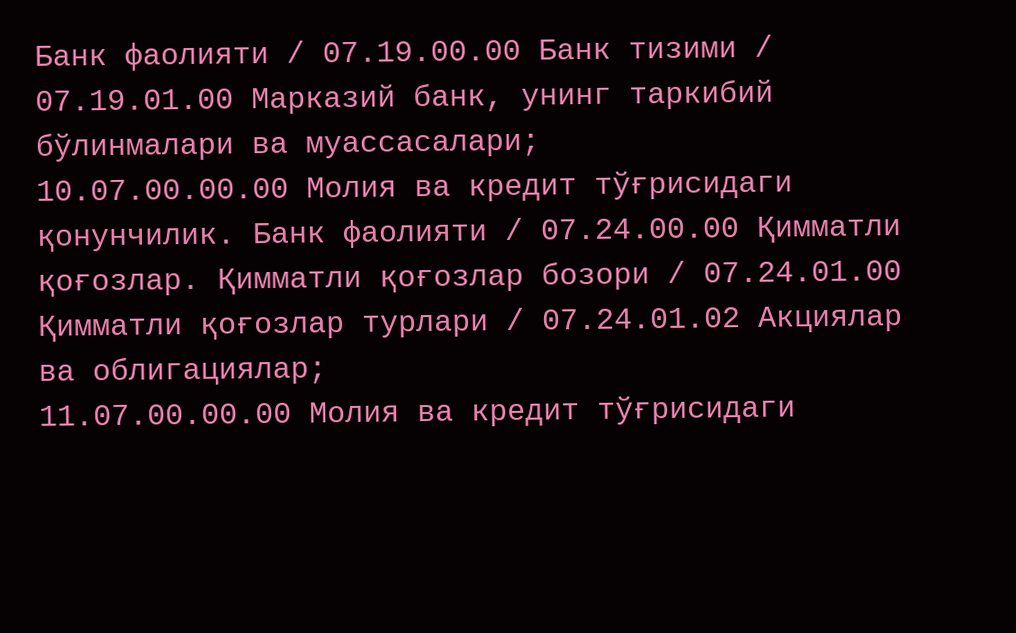Банк фаолияти / 07.19.00.00 Банк тизими / 07.19.01.00 Марказий банк, унинг таркибий бўлинмалари ва муассасалари;
10.07.00.00.00 Молия ва кредит тўғрисидаги қонунчилик. Банк фаолияти / 07.24.00.00 Қимматли қоғозлар. Қимматли қоғозлар бозори / 07.24.01.00 Қимматли қоғозлар турлари / 07.24.01.02 Акциялар ва облигациялар;
11.07.00.00.00 Молия ва кредит тўғрисидаги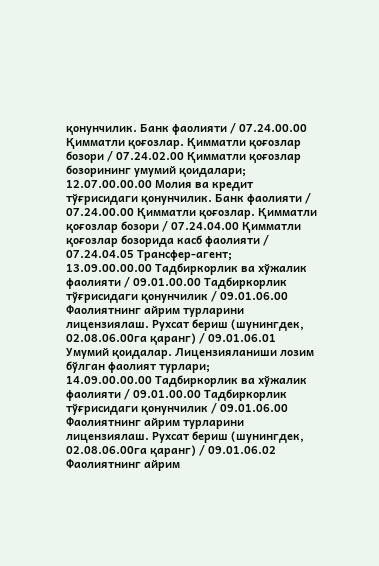қонунчилик. Банк фаолияти / 07.24.00.00 Қимматли қоғозлар. Қимматли қоғозлар бозори / 07.24.02.00 Қимматли қоғозлар бозорининг умумий қоидалари;
12.07.00.00.00 Молия ва кредит тўғрисидаги қонунчилик. Банк фаолияти / 07.24.00.00 Қимматли қоғозлар. Қимматли қоғозлар бозори / 07.24.04.00 Қимматли қоғозлар бозорида касб фаолияти / 07.24.04.05 Трансфер-агент;
13.09.00.00.00 Тадбиркорлик ва хўжалик фаолияти / 09.01.00.00 Тадбиркорлик тўғрисидаги қонунчилик / 09.01.06.00 Фаолиятнинг айрим турларини лицензиялаш. Рухсат бериш (шунингдек, 02.08.06.00га қаранг) / 09.01.06.01 Умумий қоидалар. Лицензияланиши лозим бўлган фаолият турлари;
14.09.00.00.00 Тадбиркорлик ва хўжалик фаолияти / 09.01.00.00 Тадбиркорлик тўғрисидаги қонунчилик / 09.01.06.00 Фаолиятнинг айрим турларини лицензиялаш. Рухсат бериш (шунингдек, 02.08.06.00га қаранг) / 09.01.06.02 Фаолиятнинг айрим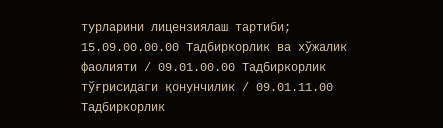турларини лицензиялаш тартиби;
15.09.00.00.00 Тадбиркорлик ва хўжалик фаолияти / 09.01.00.00 Тадбиркорлик тўғрисидаги қонунчилик / 09.01.11.00 Тадбиркорлик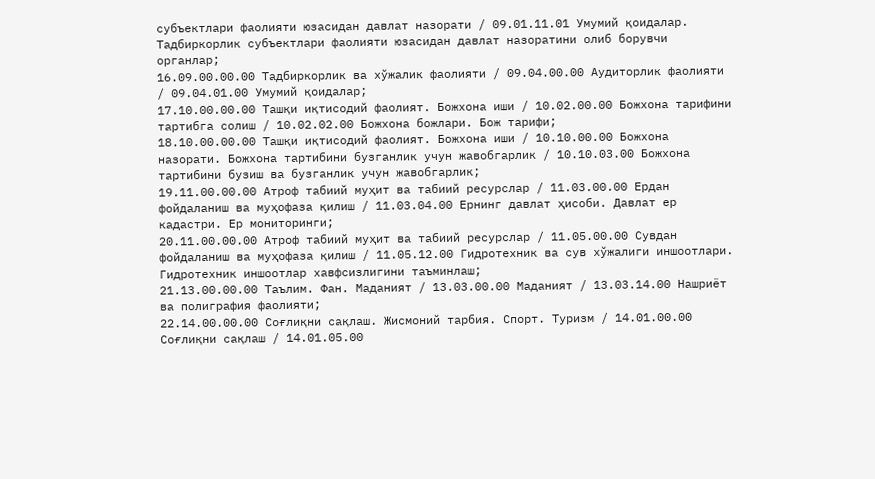субъектлари фаолияти юзасидан давлат назорати / 09.01.11.01 Умумий қоидалар. Тадбиркорлик субъектлари фаолияти юзасидан давлат назоратини олиб борувчи органлар;
16.09.00.00.00 Тадбиркорлик ва хўжалик фаолияти / 09.04.00.00 Аудиторлик фаолияти / 09.04.01.00 Умумий қоидалар;
17.10.00.00.00 Ташқи иқтисодий фаолият. Божхона иши / 10.02.00.00 Божхона тарифини тартибга солиш / 10.02.02.00 Божхона божлари. Бож тарифи;
18.10.00.00.00 Ташқи иқтисодий фаолият. Божхона иши / 10.10.00.00 Божхона назорати. Божхона тартибини бузганлик учун жавобгарлик / 10.10.03.00 Божхона тартибини бузиш ва бузганлик учун жавобгарлик;
19.11.00.00.00 Атроф табиий муҳит ва табиий ресурслар / 11.03.00.00 Ердан фойдаланиш ва муҳофаза қилиш / 11.03.04.00 Ернинг давлат ҳисоби. Давлат ер кадастри. Ер мониторинги;
20.11.00.00.00 Атроф табиий муҳит ва табиий ресурслар / 11.05.00.00 Сувдан фойдаланиш ва муҳофаза қилиш / 11.05.12.00 Гидротехник ва сув хўжалиги иншоотлари. Гидротехник иншоотлар хавфсизлигини таъминлаш;
21.13.00.00.00 Таълим. Фан. Маданият / 13.03.00.00 Маданият / 13.03.14.00 Нашриёт ва полиграфия фаолияти;
22.14.00.00.00 Соғлиқни сақлаш. Жисмоний тарбия. Спорт. Туризм / 14.01.00.00 Соғлиқни сақлаш / 14.01.05.00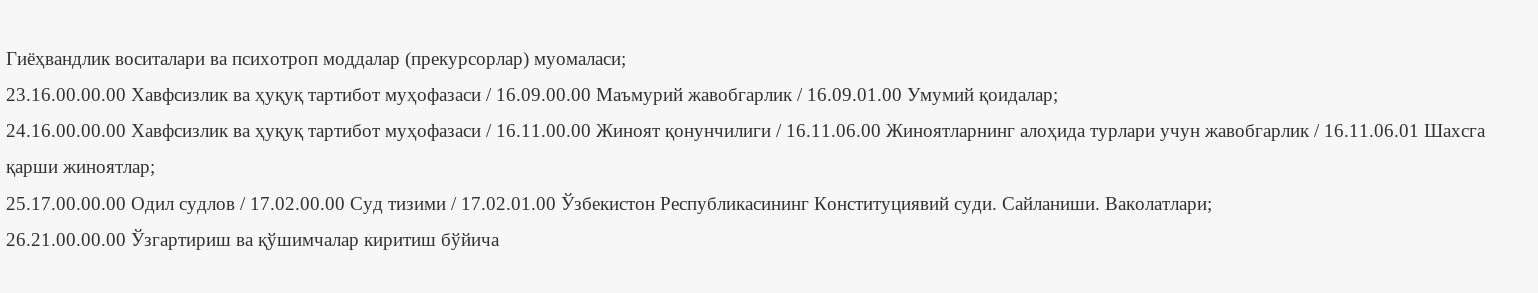Гиёҳвандлик воситалари ва психотроп моддалар (прекурсорлар) муомаласи;
23.16.00.00.00 Хавфсизлик ва ҳуқуқ тартибот муҳофазаси / 16.09.00.00 Маъмурий жавобгарлик / 16.09.01.00 Умумий қоидалар;
24.16.00.00.00 Хавфсизлик ва ҳуқуқ тартибот муҳофазаси / 16.11.00.00 Жиноят қонунчилиги / 16.11.06.00 Жиноятларнинг алоҳида турлари учун жавобгарлик / 16.11.06.01 Шахсга қарши жиноятлар;
25.17.00.00.00 Одил судлов / 17.02.00.00 Суд тизими / 17.02.01.00 Ўзбекистон Республикасининг Конституциявий суди. Сайланиши. Ваколатлари;
26.21.00.00.00 Ўзгартириш ва қўшимчалар киритиш бўйича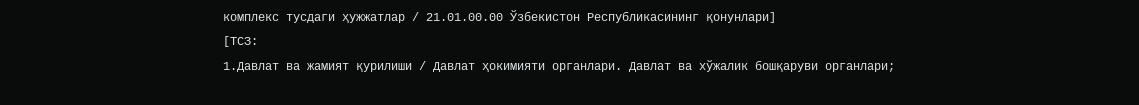комплекс тусдаги ҳужжатлар / 21.01.00.00 Ўзбекистон Республикасининг қонунлари]
[ТСЗ:
1.Давлат ва жамият қурилиши / Давлат ҳокимияти органлари. Давлат ва хўжалик бошқаруви органлари;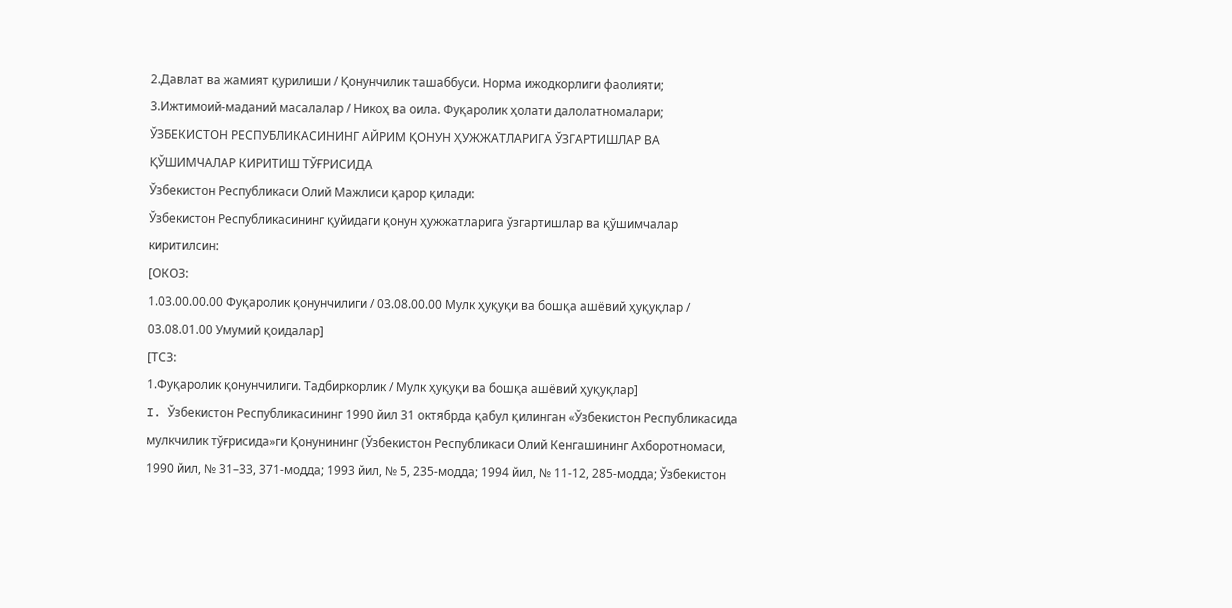2.Давлат ва жамият қурилиши / Қонунчилик ташаббуси. Норма ижодкорлиги фаолияти;
3.Ижтимоий-маданий масалалар / Никоҳ ва оила. Фуқаролик ҳолати далолатномалари;
ЎЗБЕКИСТОН РЕСПУБЛИКАСИНИНГ АЙРИМ ҚОНУН ҲУЖЖАТЛАРИГА ЎЗГАРТИШЛАР ВА ҚЎШИМЧАЛАР КИРИТИШ ТЎҒРИСИДА
Ўзбекистон Республикаси Олий Мажлиси қарор қилади:
Ўзбекистон Республикасининг қуйидаги қонун ҳужжатларига ўзгартишлар ва қўшимчалар киритилсин:
[ОКОЗ:
1.03.00.00.00 Фуқаролик қонунчилиги / 03.08.00.00 Мулк ҳуқуқи ва бошқа ашёвий ҳуқуқлар / 03.08.01.00 Умумий қоидалар]
[ТСЗ:
1.Фуқаролик қонунчилиги. Тадбиркорлик / Мулк ҳуқуқи ва бошқа ашёвий ҳуқуқлар]
I. Ўзбекистон Республикасининг 1990 йил 31 октябрда қабул қилинган «Ўзбекистон Республикасида мулкчилик тўғрисида»ги Қонунининг (Ўзбекистон Республикаси Олий Кенгашининг Ахборотномаси, 1990 йил, № 31–33, 371-модда; 1993 йил, № 5, 235-модда; 1994 йил, № 11-12, 285-модда; Ўзбекистон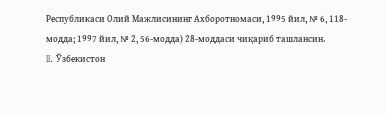Республикаси Олий Мажлисининг Ахборотномаси, 1995 йил, № 6, 118-модда; 1997 йил, № 2, 56-модда) 28-моддаси чиқариб ташлансин.
II. Ўзбекистон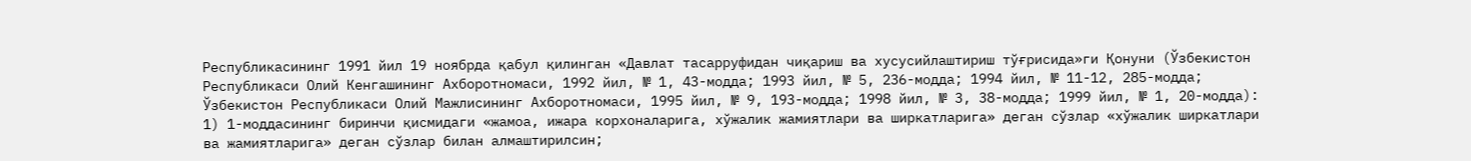Республикасининг 1991 йил 19 ноябрда қабул қилинган «Давлат тасарруфидан чиқариш ва хусусийлаштириш тўғрисида»ги Қонуни (Ўзбекистон Республикаси Олий Кенгашининг Ахборотномаси, 1992 йил, № 1, 43-модда; 1993 йил, № 5, 236-модда; 1994 йил, № 11-12, 285-модда; Ўзбекистон Республикаси Олий Мажлисининг Ахборотномаси, 1995 йил, № 9, 193-модда; 1998 йил, № 3, 38-модда; 1999 йил, № 1, 20-модда):
1) 1-моддасининг биринчи қисмидаги «жамоа, ижара корхоналарига, хўжалик жамиятлари ва ширкатларига» деган сўзлар «хўжалик ширкатлари ва жамиятларига» деган сўзлар билан алмаштирилсин;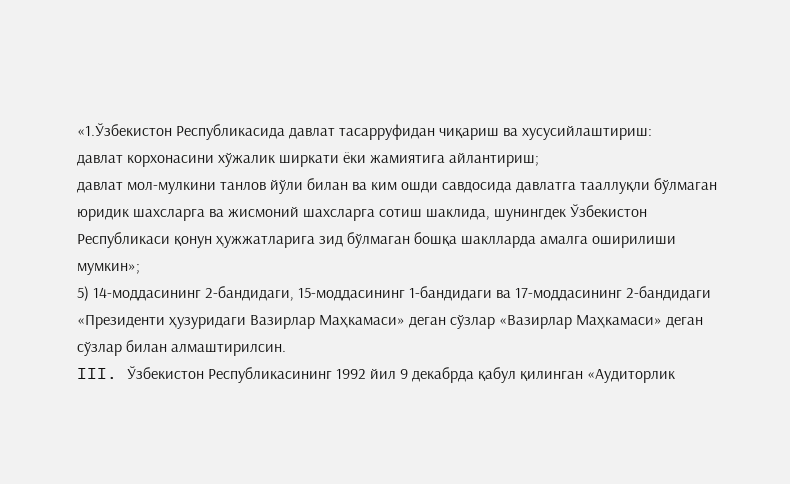«1.Ўзбекистон Республикасида давлат тасарруфидан чиқариш ва хусусийлаштириш:
давлат корхонасини хўжалик ширкати ёки жамиятига айлантириш;
давлат мол-мулкини танлов йўли билан ва ким ошди савдосида давлатга тааллуқли бўлмаган юридик шахсларга ва жисмоний шахсларга сотиш шаклида, шунингдек Ўзбекистон Республикаси қонун ҳужжатларига зид бўлмаган бошқа шаклларда амалга оширилиши мумкин»;
5) 14-моддасининг 2-бандидаги, 15-моддасининг 1-бандидаги ва 17-моддасининг 2-бандидаги «Президенти ҳузуридаги Вазирлар Маҳкамаси» деган сўзлар «Вазирлар Маҳкамаси» деган сўзлар билан алмаштирилсин.
III. Ўзбекистон Республикасининг 1992 йил 9 декабрда қабул қилинган «Аудиторлик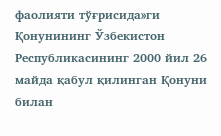фаолияти тўғрисида»ги Қонунининг Ўзбекистон Республикасининг 2000 йил 26 майда қабул қилинган Қонуни билан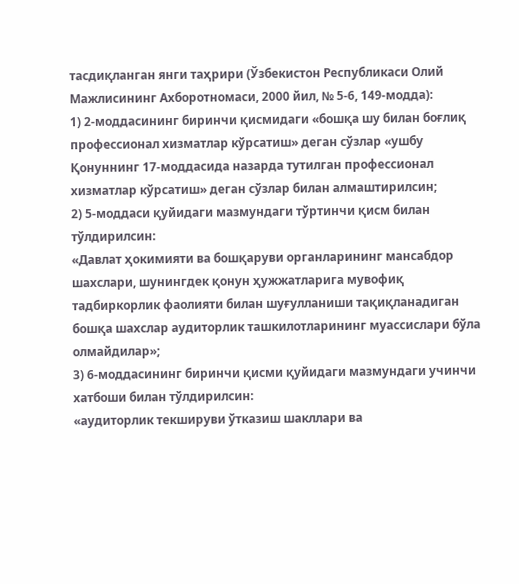тасдиқланган янги таҳрири (Ўзбекистон Республикаси Олий Мажлисининг Ахборотномаси, 2000 йил, № 5-6, 149-модда):
1) 2-моддасининг биринчи қисмидаги «бошқа шу билан боғлиқ профессионал хизматлар кўрсатиш» деган сўзлар «ушбу Қонуннинг 17-моддасида назарда тутилган профессионал хизматлар кўрсатиш» деган сўзлар билан алмаштирилсин;
2) 5-моддаси қуйидаги мазмундаги тўртинчи қисм билан тўлдирилсин:
«Давлат ҳокимияти ва бошқаруви органларининг мансабдор шахслари, шунингдек қонун ҳужжатларига мувофиқ тадбиркорлик фаолияти билан шуғулланиши тақиқланадиган бошқа шахслар аудиторлик ташкилотларининг муассислари бўла олмайдилар»;
3) 6-моддасининг биринчи қисми қуйидаги мазмундаги учинчи хатбоши билан тўлдирилсин:
«аудиторлик текшируви ўтказиш шакллари ва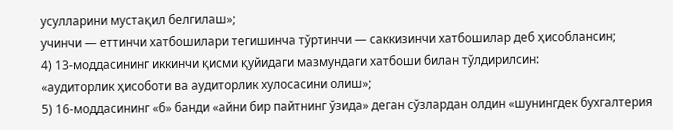усулларини мустақил белгилаш»;
учинчи — еттинчи хатбошилари тегишинча тўртинчи — саккизинчи хатбошилар деб ҳисоблансин;
4) 13-моддасининг иккинчи қисми қуйидаги мазмундаги хатбоши билан тўлдирилсин:
«аудиторлик ҳисоботи ва аудиторлик хулосасини олиш»;
5) 16-моддасининг «б» банди «айни бир пайтнинг ўзида» деган сўзлардан олдин «шунингдек бухгалтерия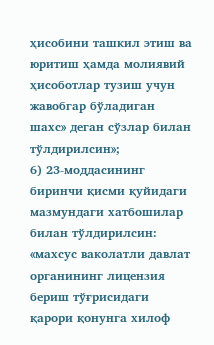ҳисобини ташкил этиш ва юритиш ҳамда молиявий ҳисоботлар тузиш учун жавобгар бўладиган шахс» деган сўзлар билан тўлдирилсин»;
6) 23-моддасининг биринчи қисми қуйидаги мазмундаги хатбошилар билан тўлдирилсин:
«махсус ваколатли давлат органининг лицензия бериш тўғрисидаги қарори қонунга хилоф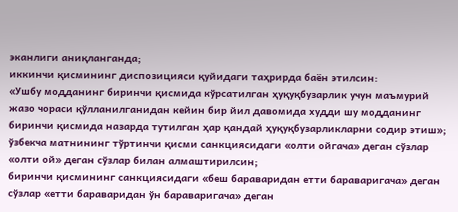эканлиги аниқланганда;
иккинчи қисмининг диспозицияси қуйидаги таҳрирда баён этилсин:
«Ушбу модданинг биринчи қисмида кўрсатилган ҳуқуқбузарлик учун маъмурий жазо чораси қўлланилганидан кейин бир йил давомида худди шу модданинг биринчи қисмида назарда тутилган ҳар қандай ҳуқуқбузарликларни содир этиш»;
ўзбекча матнининг тўртинчи қисми санкциясидаги «олти ойгача» деган сўзлар «олти ой» деган сўзлар билан алмаштирилсин;
биринчи қисмининг санкциясидаги «беш бараваридан етти бараваригача» деган сўзлар «етти бараваридан ўн бараваригача» деган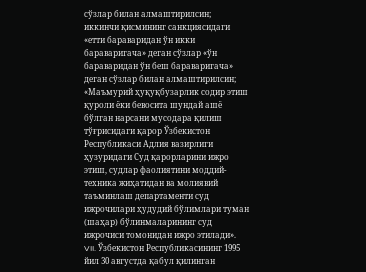сўзлар билан алмаштирилсин;
иккинчи қисмининг санкциясидаги «етти бараваридан ўн икки бараваригача» деган сўзлар «ўн бараваридан ўн беш бараваригача» деган сўзлар билан алмаштирилсин;
«Маъмурий ҳуқуқбузарлик содир этиш қуроли ёки бевосита шундай ашё бўлган нарсани мусодара қилиш тўғрисидаги қарор Ўзбекистон Республикаси Адлия вазирлиги ҳузуридаги Суд қарорларини ижро этиш, судлар фаолиятини моддий-техника жиҳатидан ва молиявий таъминлаш департаменти суд ижрочилари ҳудудий бўлимлари туман (шаҳар) бўлинмаларининг суд ижрочиси томонидан ижро этилади».
VII. Ўзбекистон Республикасининг 1995 йил 30 августда қабул қилинган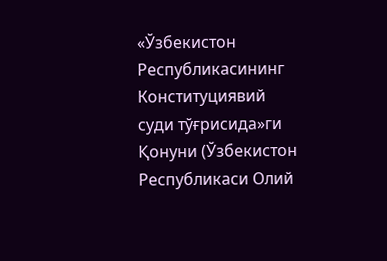«Ўзбекистон Республикасининг Конституциявий суди тўғрисида»ги Қонуни (Ўзбекистон Республикаси Олий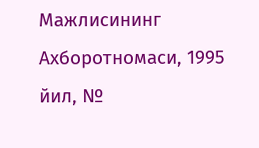Мажлисининг Ахборотномаси, 1995 йил, №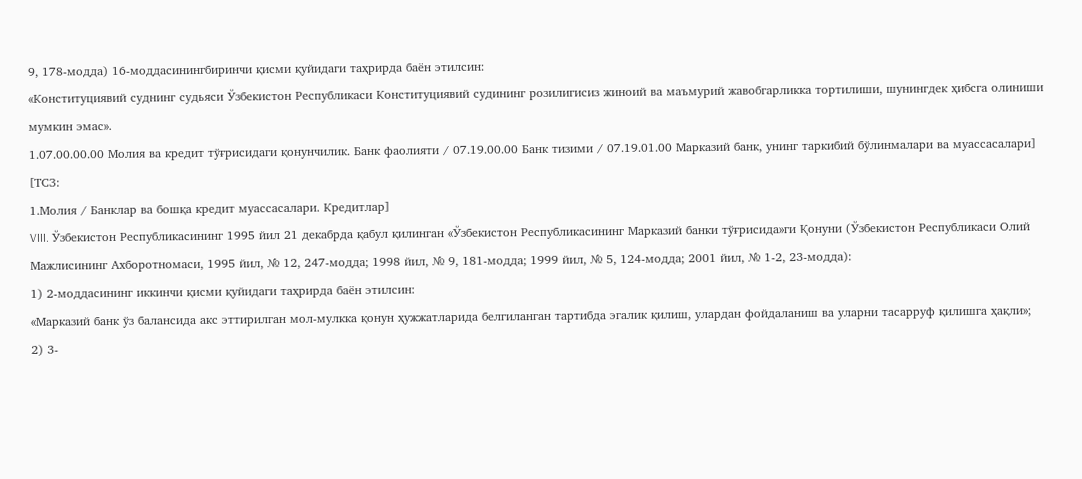9, 178-модда) 16-моддасинингбиринчи қисми қуйидаги таҳрирда баён этилсин:
«Конституциявий суднинг судьяси Ўзбекистон Республикаси Конституциявий судининг розилигисиз жиноий ва маъмурий жавобгарликка тортилиши, шунингдек ҳибсга олиниши мумкин эмас».
1.07.00.00.00 Молия ва кредит тўғрисидаги қонунчилик. Банк фаолияти / 07.19.00.00 Банк тизими / 07.19.01.00 Марказий банк, унинг таркибий бўлинмалари ва муассасалари]
[ТСЗ:
1.Молия / Банклар ва бошқа кредит муассасалари. Кредитлар]
VIII. Ўзбекистон Республикасининг 1995 йил 21 декабрда қабул қилинган «Ўзбекистон Республикасининг Марказий банки тўғрисида»ги Қонуни (Ўзбекистон Республикаси Олий Мажлисининг Ахборотномаси, 1995 йил, № 12, 247-модда; 1998 йил, № 9, 181-модда; 1999 йил, № 5, 124-модда; 2001 йил, № 1-2, 23-модда):
1) 2-моддасининг иккинчи қисми қуйидаги таҳрирда баён этилсин:
«Марказий банк ўз балансида акс эттирилган мол-мулкка қонун ҳужжатларида белгиланган тартибда эгалик қилиш, улардан фойдаланиш ва уларни тасарруф қилишга ҳақли»;
2) 3-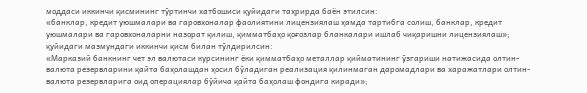моддаси иккинчи қисмининг тўртинчи хатбошиси қуйидаги таҳрирда баён этилсин:
«банклар, кредит уюшмалари ва гаровхоналар фаолиятини лицензиялаш ҳамда тартибга солиш, банклар, кредит уюшмалари ва гаровхоналарни назорат қилиш, қимматбаҳо қоғозлар бланкалари ишлаб чиқаришни лицензиялаш»;
қуйидаги мазмундаги иккинчи қисм билан тўлдирилсин:
«Марказий банкнинг чет эл валютаси курсининг ёки қимматбаҳо металлар қийматининг ўзгариши натижасида олтин-валюта резервларини қайта баҳолашдан ҳосил бўладиган реализация қилинмаган даромадлари ва харажатлари олтин-валюта резервларига оид операциялар бўйича қайта баҳолаш фондига киради»;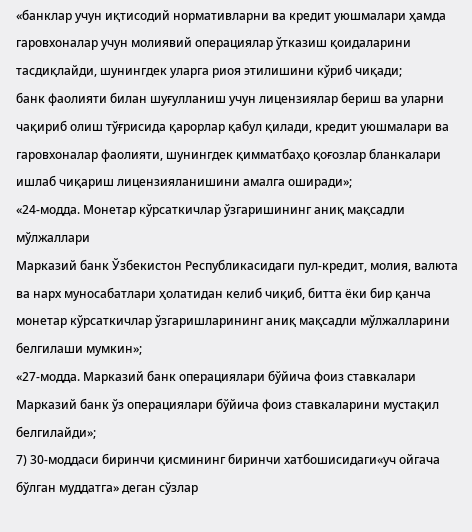«банклар учун иқтисодий нормативларни ва кредит уюшмалари ҳамда гаровхоналар учун молиявий операциялар ўтказиш қоидаларини тасдиқлайди, шунингдек уларга риоя этилишини кўриб чиқади;
банк фаолияти билан шуғулланиш учун лицензиялар бериш ва уларни чақириб олиш тўғрисида қарорлар қабул қилади, кредит уюшмалари ва гаровхоналар фаолияти, шунингдек қимматбаҳо қоғозлар бланкалари ишлаб чиқариш лицензияланишини амалга оширади»;
«24-модда. Монетар кўрсаткичлар ўзгаришининг аниқ мақсадли мўлжаллари
Марказий банк Ўзбекистон Республикасидаги пул-кредит, молия, валюта ва нарх муносабатлари ҳолатидан келиб чиқиб, битта ёки бир қанча монетар кўрсаткичлар ўзгаришларининг аниқ мақсадли мўлжалларини белгилаши мумкин»;
«27-модда. Марказий банк операциялари бўйича фоиз ставкалари
Марказий банк ўз операциялари бўйича фоиз ставкаларини мустақил белгилайди»;
7) 30-моддаси биринчи қисмининг биринчи хатбошисидаги«уч ойгача бўлган муддатга» деган сўзлар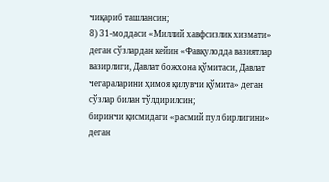чиқариб ташлансин;
8) 31-моддаси «Миллий хавфсизлик хизмати» деган сўзлардан кейин «Фавқулодда вазиятлар вазирлиги, Давлат божхона қўмитаси, Давлат чегараларини ҳимоя қилувчи қўмита» деган сўзлар билан тўлдирилсин;
биринчи қисмидаги «расмий пул бирлигини» деган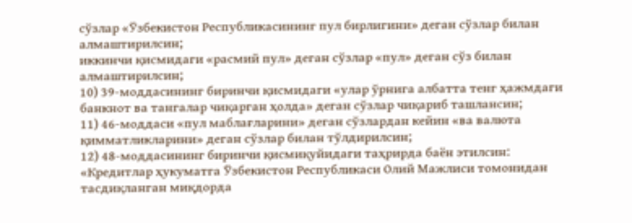сўзлар «Ўзбекистон Республикасининг пул бирлигини» деган сўзлар билан алмаштирилсин;
иккинчи қисмидаги «расмий пул» деган сўзлар «пул» деган сўз билан алмаштирилсин;
10) 39-моддасининг биринчи қисмидаги «улар ўрнига албатта тенг ҳажмдаги банкнот ва тангалар чиқарган ҳолда» деган сўзлар чиқариб ташлансин;
11) 46-моддаси «пул маблағларини» деган сўзлардан кейин «ва валюта қимматликларини» деган сўзлар билан тўлдирилсин;
12) 48-моддасининг биринчи қисмиқуйидаги таҳрирда баён этилсин:
«Кредитлар ҳукуматга Ўзбекистон Республикаси Олий Мажлиси томонидан тасдиқланган миқдорда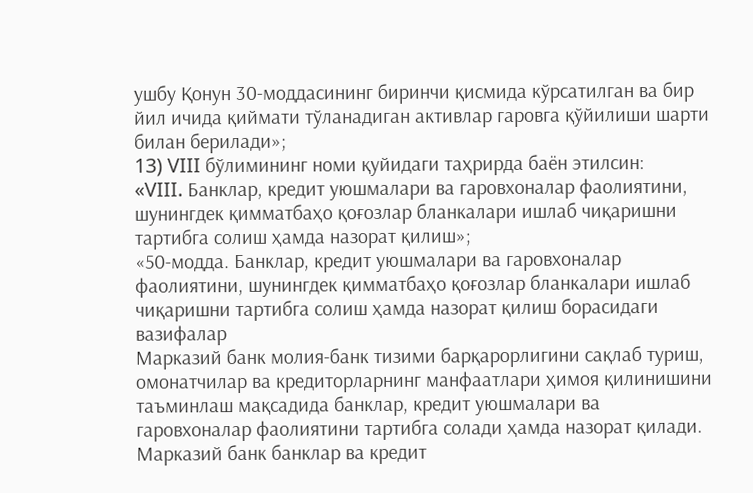ушбу Қонун 30-моддасининг биринчи қисмида кўрсатилган ва бир йил ичида қиймати тўланадиган активлар гаровга қўйилиши шарти билан берилади»;
13) VIII бўлимининг номи қуйидаги таҳрирда баён этилсин:
«VIII. Банклар, кредит уюшмалари ва гаровхоналар фаолиятини, шунингдек қимматбаҳо қоғозлар бланкалари ишлаб чиқаришни тартибга солиш ҳамда назорат қилиш»;
«50-модда. Банклар, кредит уюшмалари ва гаровхоналар фаолиятини, шунингдек қимматбаҳо қоғозлар бланкалари ишлаб чиқаришни тартибга солиш ҳамда назорат қилиш борасидаги вазифалар
Марказий банк молия-банк тизими барқарорлигини сақлаб туриш, омонатчилар ва кредиторларнинг манфаатлари ҳимоя қилинишини таъминлаш мақсадида банклар, кредит уюшмалари ва гаровхоналар фаолиятини тартибга солади ҳамда назорат қилади.
Марказий банк банклар ва кредит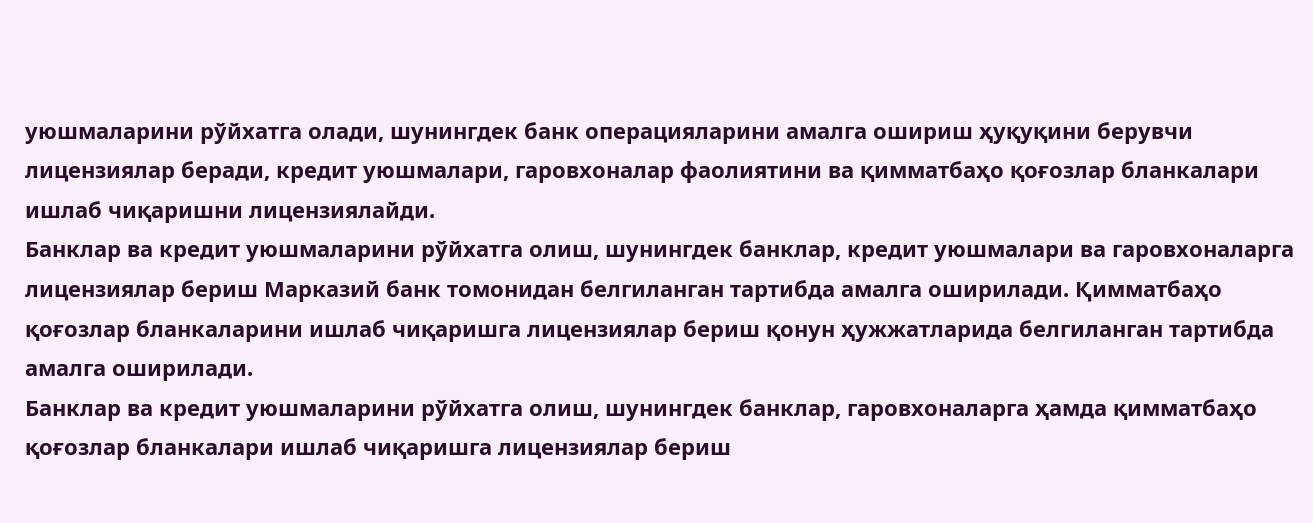уюшмаларини рўйхатга олади, шунингдек банк операцияларини амалга ошириш ҳуқуқини берувчи лицензиялар беради, кредит уюшмалари, гаровхоналар фаолиятини ва қимматбаҳо қоғозлар бланкалари ишлаб чиқаришни лицензиялайди.
Банклар ва кредит уюшмаларини рўйхатга олиш, шунингдек банклар, кредит уюшмалари ва гаровхоналарга лицензиялар бериш Марказий банк томонидан белгиланган тартибда амалга оширилади. Қимматбаҳо қоғозлар бланкаларини ишлаб чиқаришга лицензиялар бериш қонун ҳужжатларида белгиланган тартибда амалга оширилади.
Банклар ва кредит уюшмаларини рўйхатга олиш, шунингдек банклар, гаровхоналарга ҳамда қимматбаҳо қоғозлар бланкалари ишлаб чиқаришга лицензиялар бериш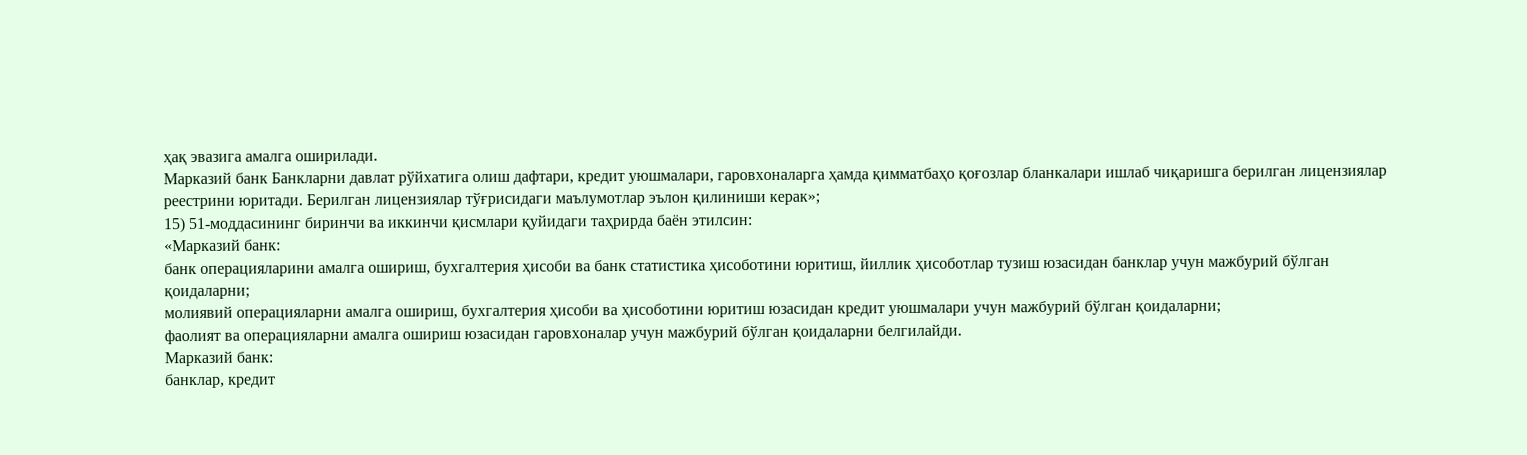ҳақ эвазига амалга оширилади.
Марказий банк Банкларни давлат рўйхатига олиш дафтари, кредит уюшмалари, гаровхоналарга ҳамда қимматбаҳо қоғозлар бланкалари ишлаб чиқаришга берилган лицензиялар реестрини юритади. Берилган лицензиялар тўғрисидаги маълумотлар эълон қилиниши керак»;
15) 51-моддасининг биринчи ва иккинчи қисмлари қуйидаги таҳрирда баён этилсин:
«Марказий банк:
банк операцияларини амалга ошириш, бухгалтерия ҳисоби ва банк статистика ҳисоботини юритиш, йиллик ҳисоботлар тузиш юзасидан банклар учун мажбурий бўлган қоидаларни;
молиявий операцияларни амалга ошириш, бухгалтерия ҳисоби ва ҳисоботини юритиш юзасидан кредит уюшмалари учун мажбурий бўлган қоидаларни;
фаолият ва операцияларни амалга ошириш юзасидан гаровхоналар учун мажбурий бўлган қоидаларни белгилайди.
Марказий банк:
банклар, кредит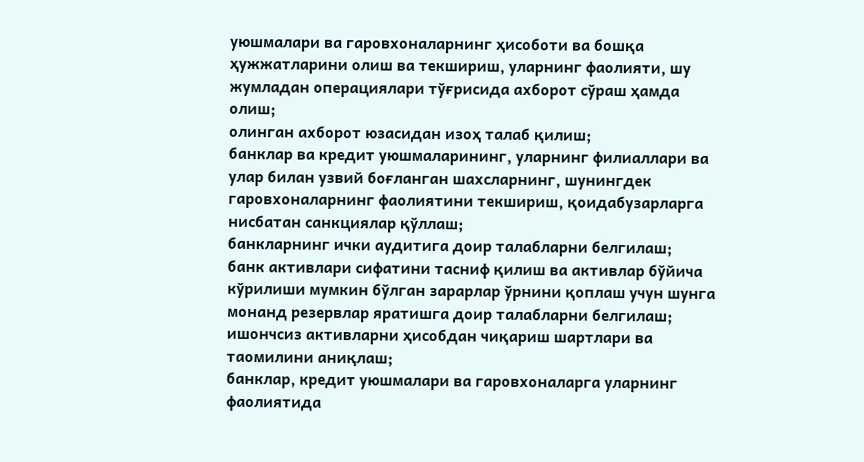уюшмалари ва гаровхоналарнинг ҳисоботи ва бошқа ҳужжатларини олиш ва текшириш, уларнинг фаолияти, шу жумладан операциялари тўғрисида ахборот сўраш ҳамда олиш;
олинган ахборот юзасидан изоҳ талаб қилиш;
банклар ва кредит уюшмаларининг, уларнинг филиаллари ва улар билан узвий боғланган шахсларнинг, шунингдек гаровхоналарнинг фаолиятини текшириш, қоидабузарларга нисбатан санкциялар қўллаш;
банкларнинг ички аудитига доир талабларни белгилаш;
банк активлари сифатини тасниф қилиш ва активлар бўйича кўрилиши мумкин бўлган зарарлар ўрнини қоплаш учун шунга монанд резервлар яратишга доир талабларни белгилаш;
ишончсиз активларни ҳисобдан чиқариш шартлари ва таомилини аниқлаш;
банклар, кредит уюшмалари ва гаровхоналарга уларнинг фаолиятида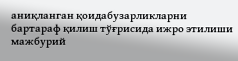аниқланган қоидабузарликларни бартараф қилиш тўғрисида ижро этилиши мажбурий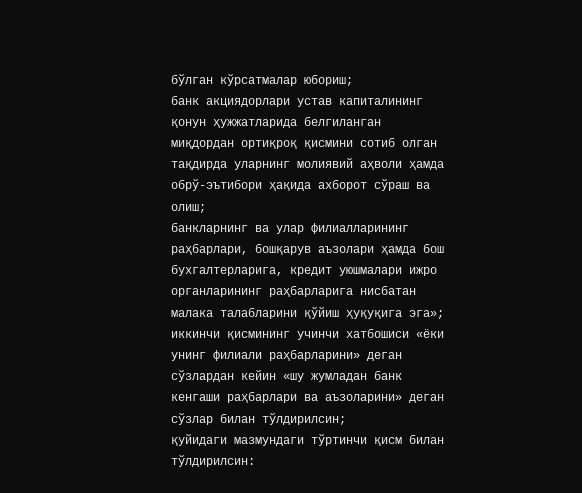бўлган кўрсатмалар юбориш;
банк акциядорлари устав капиталининг қонун ҳужжатларида белгиланган миқдордан ортиқроқ қисмини сотиб олган тақдирда уларнинг молиявий аҳволи ҳамда обрў-эътибори ҳақида ахборот сўраш ва олиш;
банкларнинг ва улар филиалларининг раҳбарлари, бошқарув аъзолари ҳамда бош бухгалтерларига, кредит уюшмалари ижро органларининг раҳбарларига нисбатан малака талабларини қўйиш ҳуқуқига эга»;
иккинчи қисмининг учинчи хатбошиси «ёки унинг филиали раҳбарларини» деган сўзлардан кейин «шу жумладан банк кенгаши раҳбарлари ва аъзоларини» деган сўзлар билан тўлдирилсин;
қуйидаги мазмундаги тўртинчи қисм билан тўлдирилсин: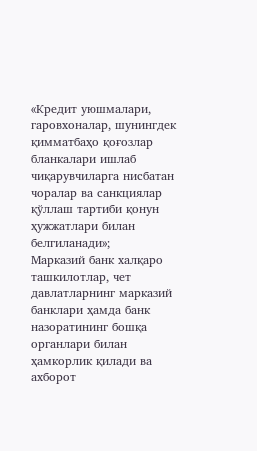«Кредит уюшмалари, гаровхоналар, шунингдек қимматбаҳо қоғозлар бланкалари ишлаб чиқарувчиларга нисбатан чоралар ва санкциялар қўллаш тартиби қонун ҳужжатлари билан белгиланади»;
Марказий банк халқаро ташкилотлар, чет давлатларнинг марказий банклари ҳамда банк назоратининг бошқа органлари билан ҳамкорлик қилади ва ахборот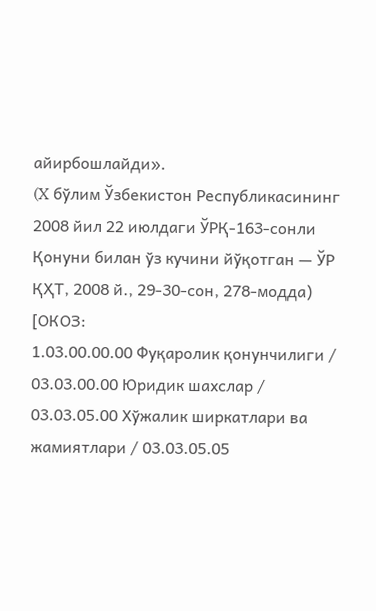айирбошлайди».
(X бўлим Ўзбекистон Республикасининг 2008 йил 22 июлдаги ЎРҚ-163-сонли Қонуни билан ўз кучини йўқотган — ЎР ҚҲТ, 2008 й., 29-30-сон, 278-модда)
[ОКОЗ:
1.03.00.00.00 Фуқаролик қонунчилиги / 03.03.00.00 Юридик шахслар / 03.03.05.00 Хўжалик ширкатлари ва жамиятлари / 03.03.05.05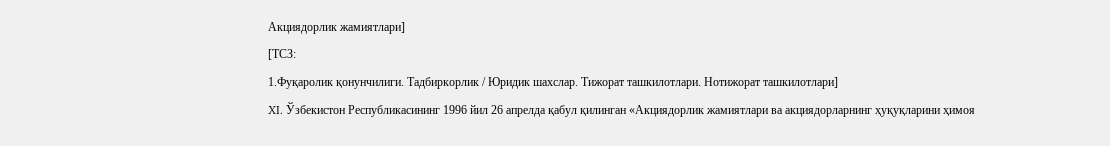Акциядорлик жамиятлари]
[ТСЗ:
1.Фуқаролик қонунчилиги. Тадбиркорлик / Юридик шахслар. Тижорат ташкилотлари. Нотижорат ташкилотлари]
XI. Ўзбекистон Республикасининг 1996 йил 26 апрелда қабул қилинган «Акциядорлик жамиятлари ва акциядорларнинг ҳуқуқларини ҳимоя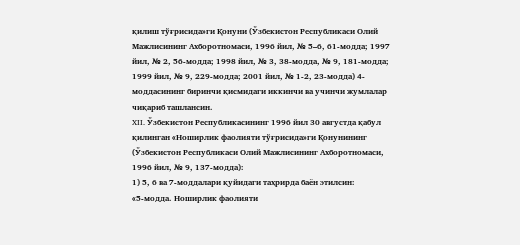қилиш тўғрисида»ги Қонуни (Ўзбекистон Республикаси Олий Мажлисининг Ахборотномаси, 1996 йил, № 5–6, 61-модда; 1997 йил, № 2, 56-модда; 1998 йил, № 3, 38-модда, № 9, 181-модда; 1999 йил, № 9, 229-модда; 2001 йил, № 1-2, 23-модда) 4-моддасининг биринчи қисмидаги иккинчи ва учинчи жумлалар чиқариб ташлансин.
XII. Ўзбекистон Республикасининг 1996 йил 30 августда қабул қилинган «Ноширлик фаолияти тўғрисида»ги Қонунининг (Ўзбекистон Республикаси Олий Мажлисининг Ахборотномаси, 1996 йил, № 9, 137-модда):
1) 5, 6 ва 7-моддалари қуйидаги таҳрирда баён этилсин:
«5-модда. Ноширлик фаолияти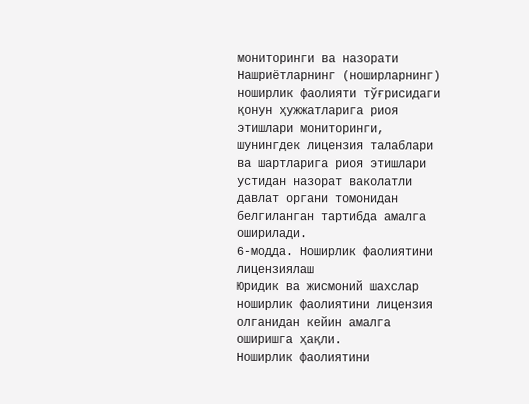мониторинги ва назорати
Нашриётларнинг (ноширларнинг) ноширлик фаолияти тўғрисидаги қонун ҳужжатларига риоя этишлари мониторинги, шунингдек лицензия талаблари ва шартларига риоя этишлари устидан назорат ваколатли давлат органи томонидан белгиланган тартибда амалга оширилади.
6-модда. Ноширлик фаолиятини лицензиялаш
Юридик ва жисмоний шахслар ноширлик фаолиятини лицензия олганидан кейин амалга оширишга ҳақли.
Ноширлик фаолиятини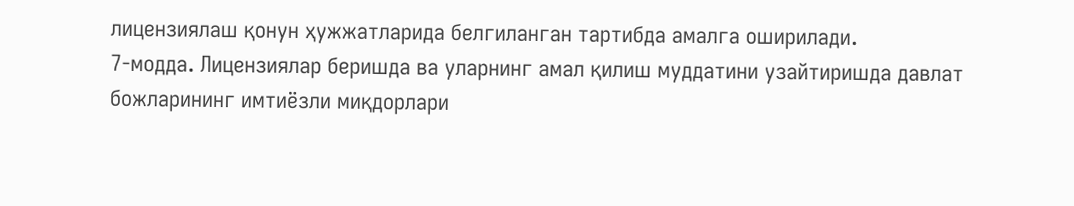лицензиялаш қонун ҳужжатларида белгиланган тартибда амалга оширилади.
7-модда. Лицензиялар беришда ва уларнинг амал қилиш муддатини узайтиришда давлат божларининг имтиёзли миқдорлари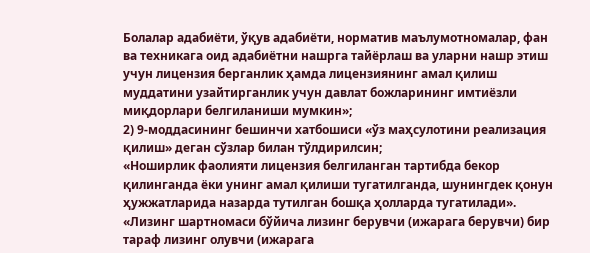Болалар адабиёти, ўқув адабиёти, норматив маълумотномалар, фан ва техникага оид адабиётни нашрга тайёрлаш ва уларни нашр этиш учун лицензия берганлик ҳамда лицензиянинг амал қилиш муддатини узайтирганлик учун давлат божларининг имтиёзли миқдорлари белгиланиши мумкин»;
2) 9-моддасининг бешинчи хатбошиси «ўз маҳсулотини реализация қилиш» деган сўзлар билан тўлдирилсин;
«Ноширлик фаолияти лицензия белгиланган тартибда бекор қилинганда ёки унинг амал қилиши тугатилганда, шунингдек қонун ҳужжатларида назарда тутилган бошқа ҳолларда тугатилади».
«Лизинг шартномаси бўйича лизинг берувчи (ижарага берувчи) бир тараф лизинг олувчи (ижарага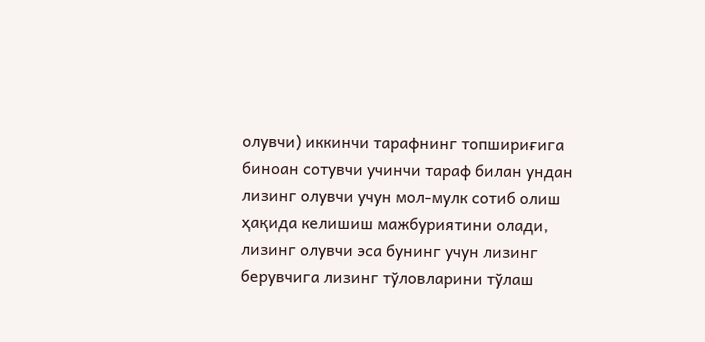олувчи) иккинчи тарафнинг топшириғига биноан сотувчи учинчи тараф билан ундан лизинг олувчи учун мол-мулк сотиб олиш ҳақида келишиш мажбуриятини олади, лизинг олувчи эса бунинг учун лизинг берувчига лизинг тўловларини тўлаш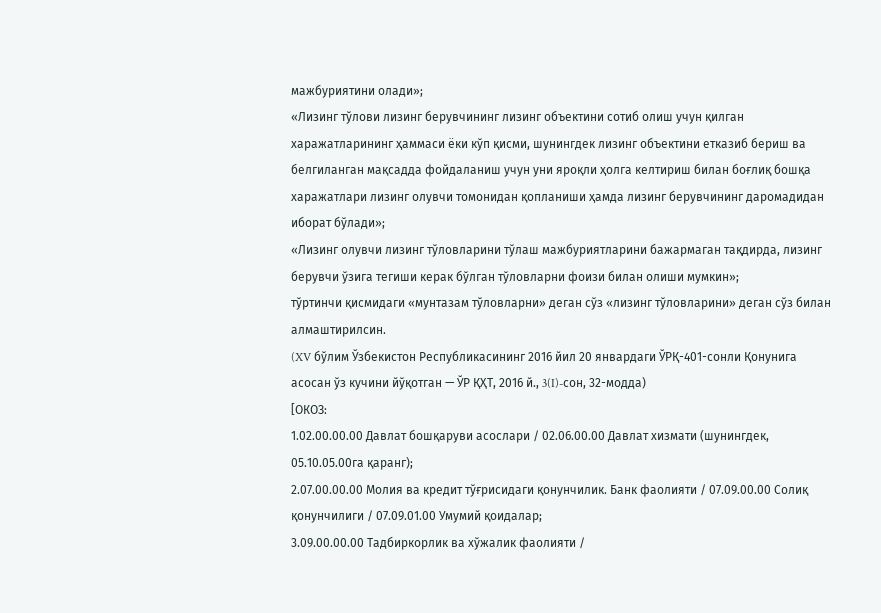мажбуриятини олади»;
«Лизинг тўлови лизинг берувчининг лизинг объектини сотиб олиш учун қилган харажатларининг ҳаммаси ёки кўп қисми, шунингдек лизинг объектини етказиб бериш ва белгиланган мақсадда фойдаланиш учун уни яроқли ҳолга келтириш билан боғлиқ бошқа харажатлари лизинг олувчи томонидан қопланиши ҳамда лизинг берувчининг даромадидан иборат бўлади»;
«Лизинг олувчи лизинг тўловларини тўлаш мажбуриятларини бажармаган тақдирда, лизинг берувчи ўзига тегиши керак бўлган тўловларни фоизи билан олиши мумкин»;
тўртинчи қисмидаги «мунтазам тўловларни» деган сўз «лизинг тўловларини» деган сўз билан алмаштирилсин.
(XV бўлим Ўзбекистон Республикасининг 2016 йил 20 январдаги ЎРҚ-401-сонли Қонунига асосан ўз кучини йўқотган — ЎР ҚҲТ, 2016 й., 3(I)-сон, 32-модда)
[ОКОЗ:
1.02.00.00.00 Давлат бошқаруви асослари / 02.06.00.00 Давлат хизмати (шунингдек, 05.10.05.00га қаранг);
2.07.00.00.00 Молия ва кредит тўғрисидаги қонунчилик. Банк фаолияти / 07.09.00.00 Солиқ қонунчилиги / 07.09.01.00 Умумий қоидалар;
3.09.00.00.00 Тадбиркорлик ва хўжалик фаолияти /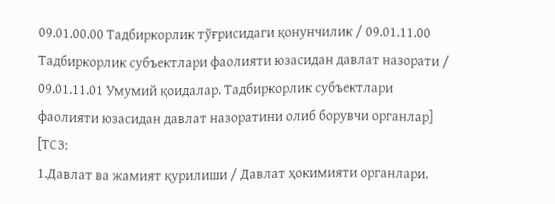09.01.00.00 Тадбиркорлик тўғрисидаги қонунчилик / 09.01.11.00 Тадбиркорлик субъектлари фаолияти юзасидан давлат назорати / 09.01.11.01 Умумий қоидалар. Тадбиркорлик субъектлари фаолияти юзасидан давлат назоратини олиб борувчи органлар]
[ТСЗ:
1.Давлат ва жамият қурилиши / Давлат ҳокимияти органлари.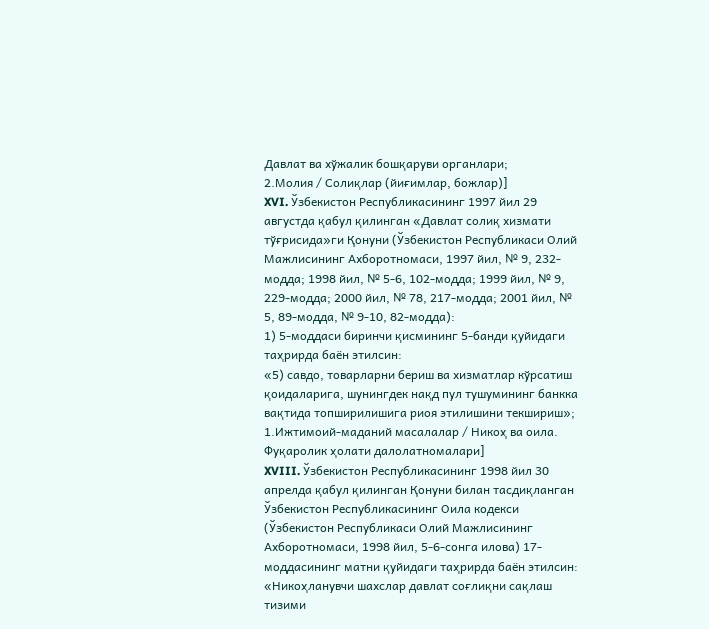Давлат ва хўжалик бошқаруви органлари;
2.Молия / Солиқлар (йиғимлар, божлар)]
XVI. Ўзбекистон Республикасининг 1997 йил 29 августда қабул қилинган «Давлат солиқ хизмати тўғрисида»ги Қонуни (Ўзбекистон Республикаси Олий Мажлисининг Ахборотномаси, 1997 йил, № 9, 232-модда; 1998 йил, № 5-6, 102-модда; 1999 йил, № 9, 229-модда; 2000 йил, № 78, 217-модда; 2001 йил, № 5, 89-модда, № 9-10, 82-модда):
1) 5-моддаси биринчи қисмининг 5-банди қуйидаги таҳрирда баён этилсин:
«5) савдо, товарларни бериш ва хизматлар кўрсатиш қоидаларига, шунингдек нақд пул тушумининг банкка вақтида топширилишига риоя этилишини текшириш»;
1.Ижтимоий-маданий масалалар / Никоҳ ва оила. Фуқаролик ҳолати далолатномалари]
XVIII. Ўзбекистон Республикасининг 1998 йил 30 апрелда қабул қилинган Қонуни билан тасдиқланган Ўзбекистон Республикасининг Оила кодекси (Ўзбекистон Республикаси Олий Мажлисининг Ахборотномаси, 1998 йил, 5-6-сонга илова) 17-моддасининг матни қуйидаги таҳрирда баён этилсин:
«Никоҳланувчи шахслар давлат соғлиқни сақлаш тизими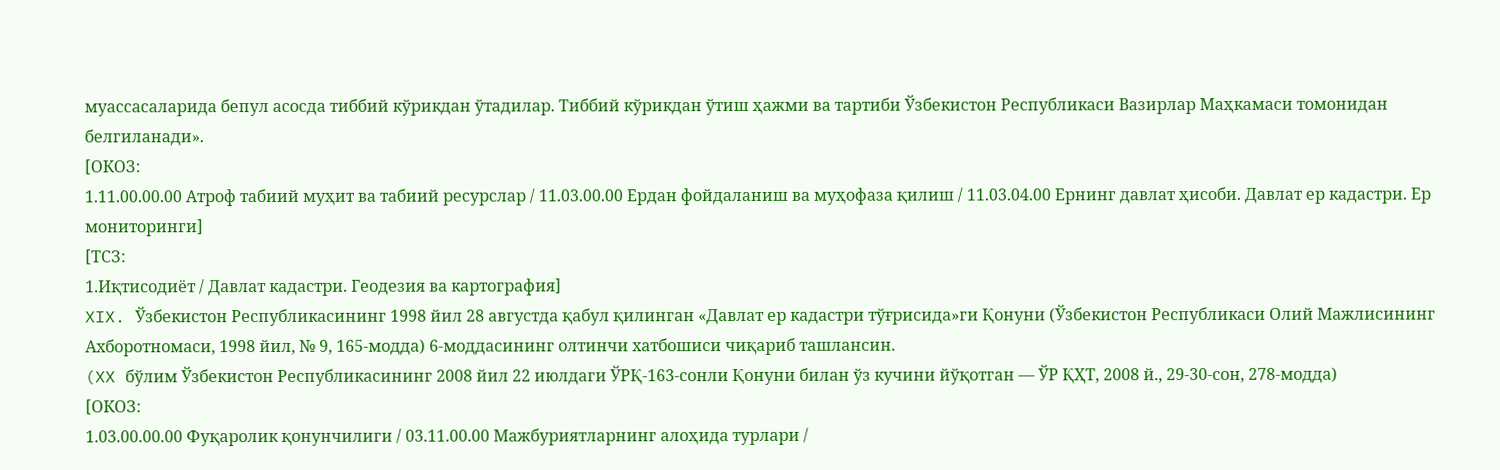муассасаларида бепул асосда тиббий кўрикдан ўтадилар. Тиббий кўрикдан ўтиш ҳажми ва тартиби Ўзбекистон Республикаси Вазирлар Маҳкамаси томонидан белгиланади».
[ОКОЗ:
1.11.00.00.00 Атроф табиий муҳит ва табиий ресурслар / 11.03.00.00 Ердан фойдаланиш ва муҳофаза қилиш / 11.03.04.00 Ернинг давлат ҳисоби. Давлат ер кадастри. Ер мониторинги]
[ТСЗ:
1.Иқтисодиёт / Давлат кадастри. Геодезия ва картография]
XIX. Ўзбекистон Республикасининг 1998 йил 28 августда қабул қилинган «Давлат ер кадастри тўғрисида»ги Қонуни (Ўзбекистон Республикаси Олий Мажлисининг Ахборотномаси, 1998 йил, № 9, 165-модда) 6-моддасининг олтинчи хатбошиси чиқариб ташлансин.
(XX бўлим Ўзбекистон Республикасининг 2008 йил 22 июлдаги ЎРҚ-163-сонли Қонуни билан ўз кучини йўқотган — ЎР ҚҲТ, 2008 й., 29-30-сон, 278-модда)
[ОКОЗ:
1.03.00.00.00 Фуқаролик қонунчилиги / 03.11.00.00 Мажбуриятларнинг алоҳида турлари /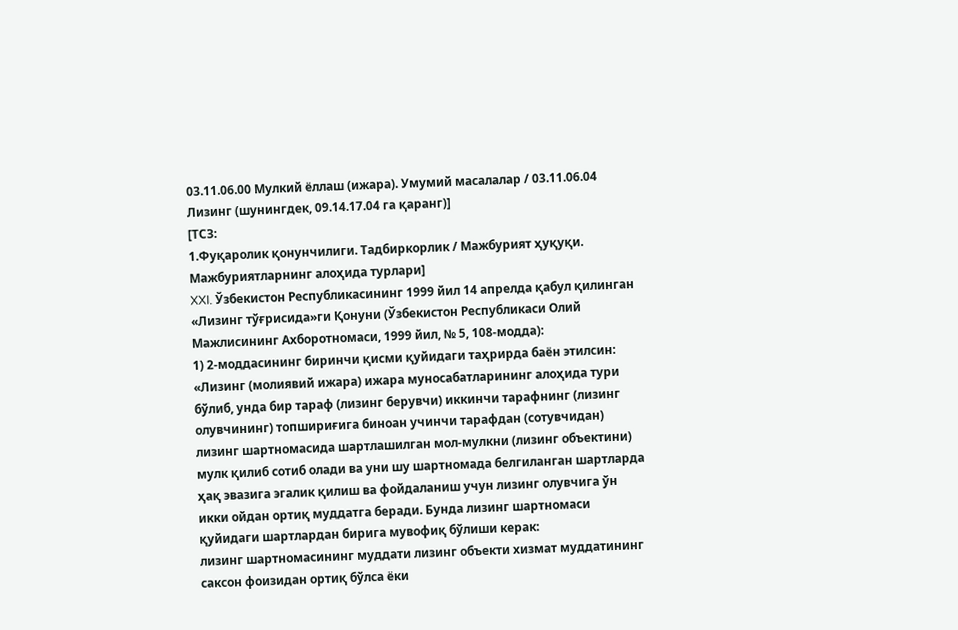03.11.06.00 Мулкий ёллаш (ижара). Умумий масалалар / 03.11.06.04 Лизинг (шунингдек, 09.14.17.04 га қаранг)]
[ТСЗ:
1.Фуқаролик қонунчилиги. Тадбиркорлик / Мажбурият ҳуқуқи. Мажбуриятларнинг алоҳида турлари]
XXI. Ўзбекистон Республикасининг 1999 йил 14 апрелда қабул қилинган «Лизинг тўғрисида»ги Қонуни (Ўзбекистон Республикаси Олий Мажлисининг Ахборотномаси, 1999 йил, № 5, 108-модда):
1) 2-моддасининг биринчи қисми қуйидаги таҳрирда баён этилсин:
«Лизинг (молиявий ижара) ижара муносабатларининг алоҳида тури бўлиб, унда бир тараф (лизинг берувчи) иккинчи тарафнинг (лизинг олувчининг) топшириғига биноан учинчи тарафдан (сотувчидан) лизинг шартномасида шартлашилган мол-мулкни (лизинг объектини) мулк қилиб сотиб олади ва уни шу шартномада белгиланган шартларда ҳақ эвазига эгалик қилиш ва фойдаланиш учун лизинг олувчига ўн икки ойдан ортиқ муддатга беради. Бунда лизинг шартномаси қуйидаги шартлардан бирига мувофиқ бўлиши керак:
лизинг шартномасининг муддати лизинг объекти хизмат муддатининг саксон фоизидан ортиқ бўлса ёки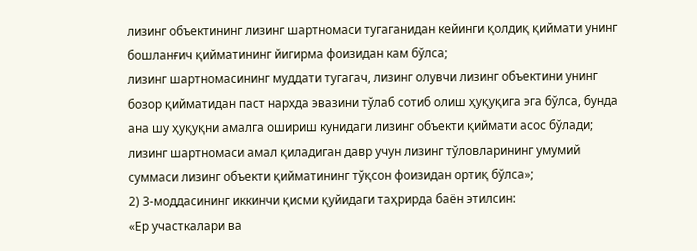лизинг объектининг лизинг шартномаси тугаганидан кейинги қолдиқ қиймати унинг бошланғич қийматининг йигирма фоизидан кам бўлса;
лизинг шартномасининг муддати тугагач, лизинг олувчи лизинг объектини унинг бозор қийматидан паст нархда эвазини тўлаб сотиб олиш ҳуқуқига эга бўлса, бунда ана шу ҳуқуқни амалга ошириш кунидаги лизинг объекти қиймати асос бўлади;
лизинг шартномаси амал қиладиган давр учун лизинг тўловларининг умумий суммаси лизинг объекти қийматининг тўқсон фоизидан ортиқ бўлса»;
2) 3-моддасининг иккинчи қисми қуйидаги таҳрирда баён этилсин:
«Ер участкалари ва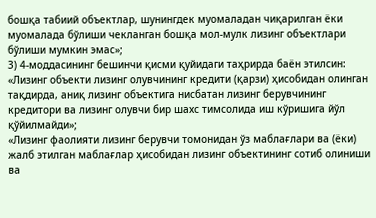бошқа табиий объектлар, шунингдек муомаладан чиқарилган ёки муомалада бўлиши чекланган бошқа мол-мулк лизинг объектлари бўлиши мумкин эмас»;
3) 4-моддасининг бешинчи қисми қуйидаги таҳрирда баён этилсин:
«Лизинг объекти лизинг олувчининг кредити (қарзи) ҳисобидан олинган тақдирда, аниқ лизинг объектига нисбатан лизинг берувчининг кредитори ва лизинг олувчи бир шахс тимсолида иш кўришига йўл қўйилмайди»;
«Лизинг фаолияти лизинг берувчи томонидан ўз маблағлари ва (ёки) жалб этилган маблағлар ҳисобидан лизинг объектининг сотиб олиниши ва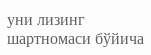уни лизинг шартномаси бўйича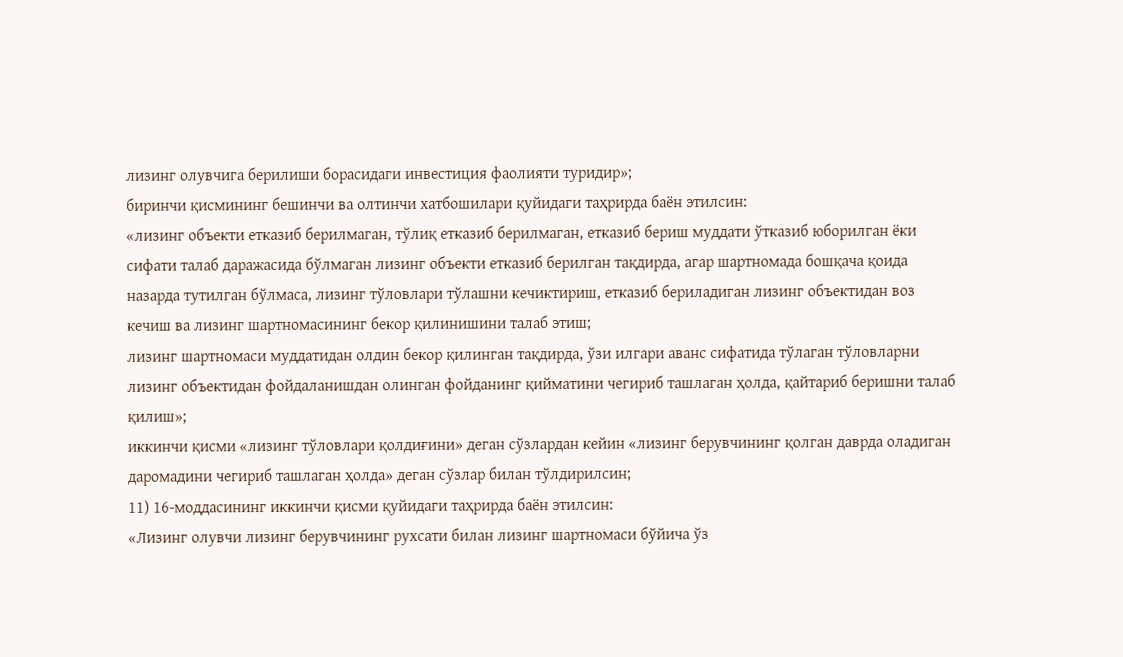лизинг олувчига берилиши борасидаги инвестиция фаолияти туридир»;
биринчи қисмининг бешинчи ва олтинчи хатбошилари қуйидаги таҳрирда баён этилсин:
«лизинг объекти етказиб берилмаган, тўлиқ етказиб берилмаган, етказиб бериш муддати ўтказиб юборилган ёки сифати талаб даражасида бўлмаган лизинг объекти етказиб берилган тақдирда, агар шартномада бошқача қоида назарда тутилган бўлмаса, лизинг тўловлари тўлашни кечиктириш, етказиб бериладиган лизинг объектидан воз кечиш ва лизинг шартномасининг бекор қилинишини талаб этиш;
лизинг шартномаси муддатидан олдин бекор қилинган тақдирда, ўзи илгари аванс сифатида тўлаган тўловларни лизинг объектидан фойдаланишдан олинган фойданинг қийматини чегириб ташлаган ҳолда, қайтариб беришни талаб қилиш»;
иккинчи қисми «лизинг тўловлари қолдиғини» деган сўзлардан кейин «лизинг берувчининг қолган даврда оладиган даромадини чегириб ташлаган ҳолда» деган сўзлар билан тўлдирилсин;
11) 16-моддасининг иккинчи қисми қуйидаги таҳрирда баён этилсин:
«Лизинг олувчи лизинг берувчининг рухсати билан лизинг шартномаси бўйича ўз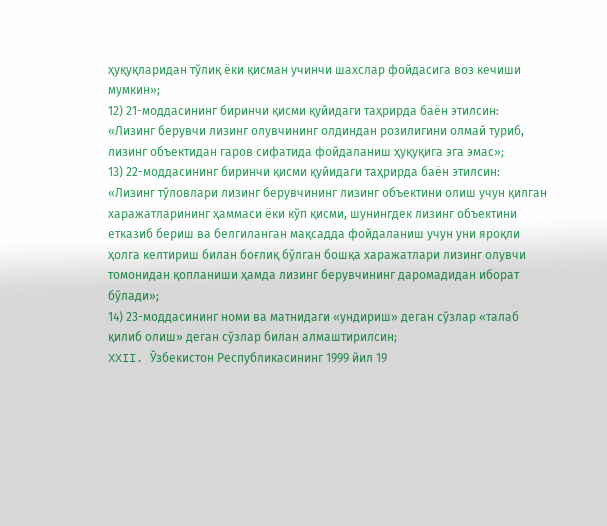ҳуқуқларидан тўлиқ ёки қисман учинчи шахслар фойдасига воз кечиши мумкин»;
12) 21-моддасининг биринчи қисми қуйидаги таҳрирда баён этилсин:
«Лизинг берувчи лизинг олувчининг олдиндан розилигини олмай туриб, лизинг объектидан гаров сифатида фойдаланиш ҳуқуқига эга эмас»;
13) 22-моддасининг биринчи қисми қуйидаги таҳрирда баён этилсин:
«Лизинг тўловлари лизинг берувчининг лизинг объектини олиш учун қилган харажатларининг ҳаммаси ёки кўп қисми, шунингдек лизинг объектини етказиб бериш ва белгиланган мақсадда фойдаланиш учун уни яроқли ҳолга келтириш билан боғлиқ бўлган бошқа харажатлари лизинг олувчи томонидан қопланиши ҳамда лизинг берувчининг даромадидан иборат бўлади»;
14) 23-моддасининг номи ва матнидаги «ундириш» деган сўзлар «талаб қилиб олиш» деган сўзлар билан алмаштирилсин;
XXII. Ўзбекистон Республикасининг 1999 йил 19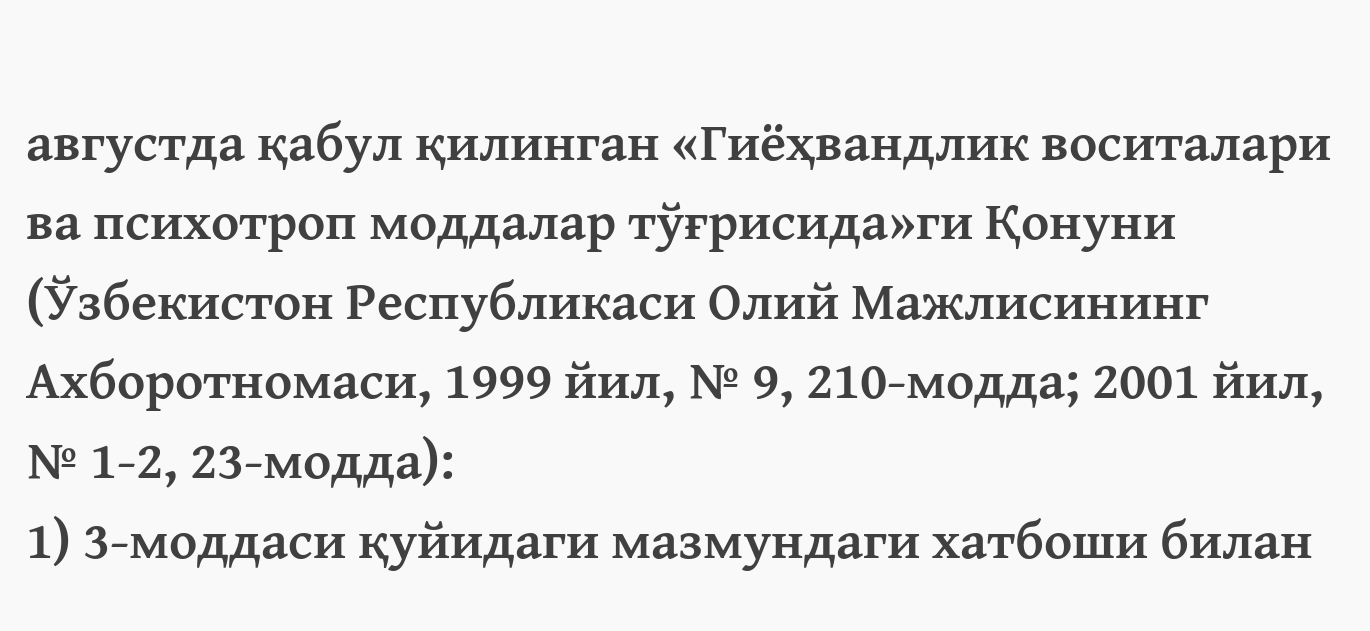августда қабул қилинган «Гиёҳвандлик воситалари ва психотроп моддалар тўғрисида»ги Қонуни (Ўзбекистон Республикаси Олий Мажлисининг Ахборотномаси, 1999 йил, № 9, 210-модда; 2001 йил, № 1-2, 23-модда):
1) 3-моддаси қуйидаги мазмундаги хатбоши билан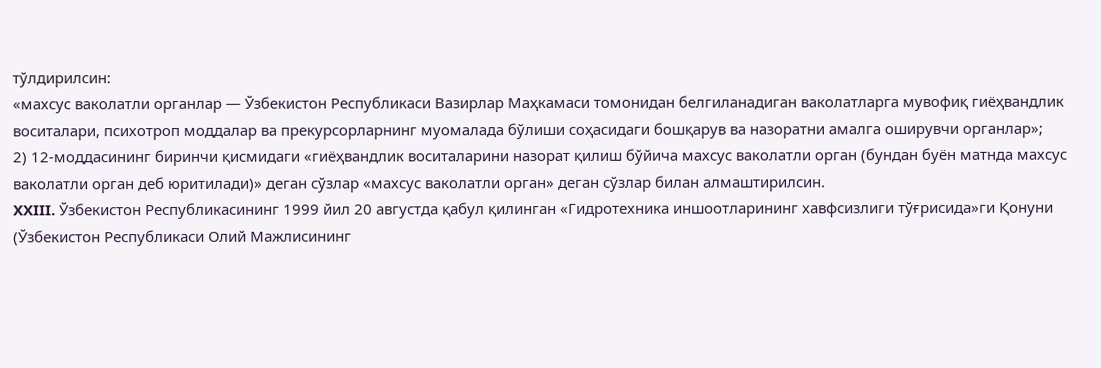тўлдирилсин:
«махсус ваколатли органлар — Ўзбекистон Республикаси Вазирлар Маҳкамаси томонидан белгиланадиган ваколатларга мувофиқ гиёҳвандлик воситалари, психотроп моддалар ва прекурсорларнинг муомалада бўлиши соҳасидаги бошқарув ва назоратни амалга оширувчи органлар»;
2) 12-моддасининг биринчи қисмидаги «гиёҳвандлик воситаларини назорат қилиш бўйича махсус ваколатли орган (бундан буён матнда махсус ваколатли орган деб юритилади)» деган сўзлар «махсус ваколатли орган» деган сўзлар билан алмаштирилсин.
XXIII. Ўзбекистон Республикасининг 1999 йил 20 августда қабул қилинган «Гидротехника иншоотларининг хавфсизлиги тўғрисида»ги Қонуни (Ўзбекистон Республикаси Олий Мажлисининг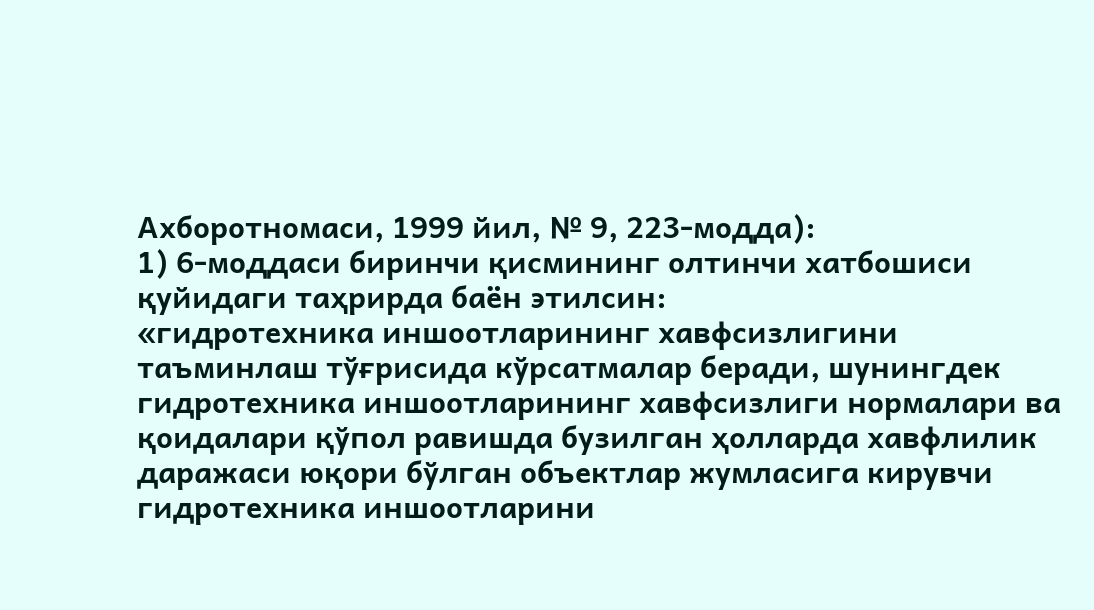Ахборотномаси, 1999 йил, № 9, 223-модда):
1) 6-моддаси биринчи қисмининг олтинчи хатбошиси қуйидаги таҳрирда баён этилсин:
«гидротехника иншоотларининг хавфсизлигини таъминлаш тўғрисида кўрсатмалар беради, шунингдек гидротехника иншоотларининг хавфсизлиги нормалари ва қоидалари қўпол равишда бузилган ҳолларда хавфлилик даражаси юқори бўлган объектлар жумласига кирувчи гидротехника иншоотларини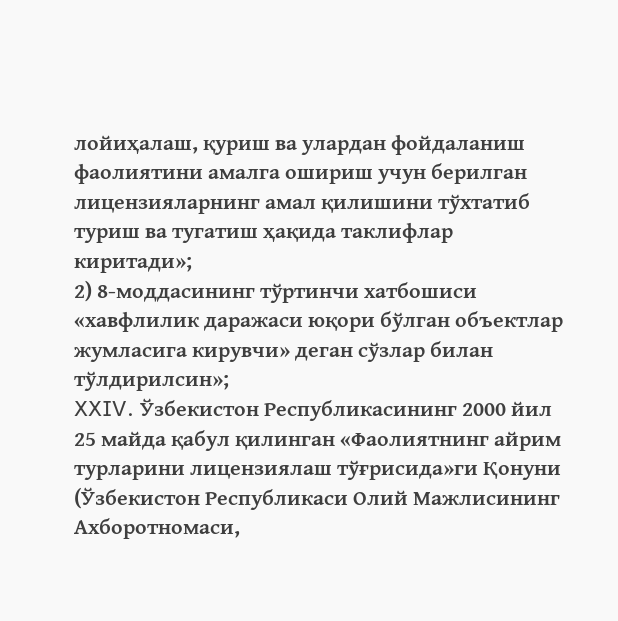лойиҳалаш, қуриш ва улардан фойдаланиш фаолиятини амалга ошириш учун берилган лицензияларнинг амал қилишини тўхтатиб туриш ва тугатиш ҳақида таклифлар киритади»;
2) 8-моддасининг тўртинчи хатбошиси «хавфлилик даражаси юқори бўлган объектлар жумласига кирувчи» деган сўзлар билан тўлдирилсин»;
XXIV. Ўзбекистон Республикасининг 2000 йил 25 майда қабул қилинган «Фаолиятнинг айрим турларини лицензиялаш тўғрисида»ги Қонуни (Ўзбекистон Республикаси Олий Мажлисининг Ахборотномаси,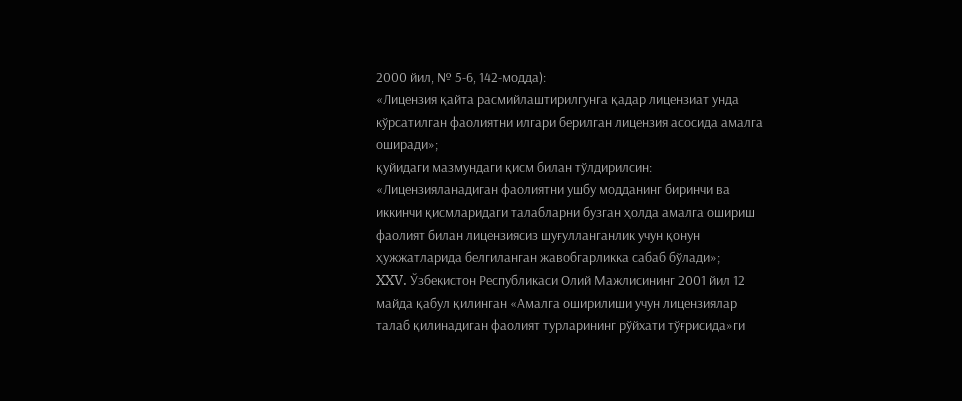2000 йил, № 5-6, 142-модда):
«Лицензия қайта расмийлаштирилгунга қадар лицензиат унда кўрсатилган фаолиятни илгари берилган лицензия асосида амалга оширади»;
қуйидаги мазмундаги қисм билан тўлдирилсин:
«Лицензияланадиган фаолиятни ушбу модданинг биринчи ва иккинчи қисмларидаги талабларни бузган ҳолда амалга ошириш фаолият билан лицензиясиз шуғулланганлик учун қонун ҳужжатларида белгиланган жавобгарликка сабаб бўлади»;
XXV. Ўзбекистон Республикаси Олий Мажлисининг 2001 йил 12 майда қабул қилинган «Амалга оширилиши учун лицензиялар талаб қилинадиган фаолият турларининг рўйхати тўғрисида»ги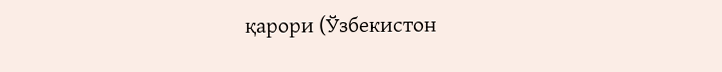қарори (Ўзбекистон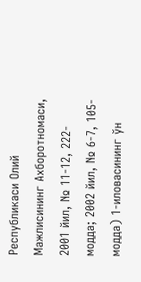Республикаси Олий Мажлисининг Ахборотномаси, 2001 йил, № 11-12, 222-модда; 2002 йил, № 6-7, 105-модда) 1-иловасининг ўн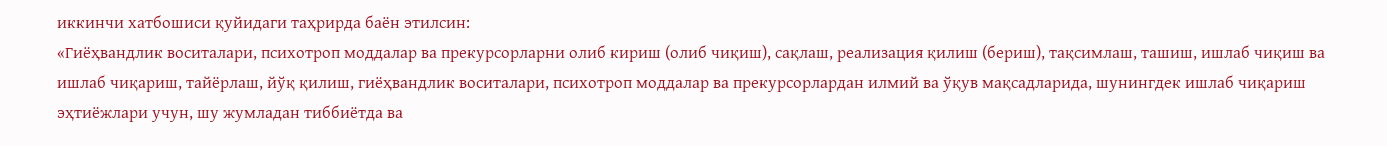иккинчи хатбошиси қуйидаги таҳрирда баён этилсин:
«Гиёҳвандлик воситалари, психотроп моддалар ва прекурсорларни олиб кириш (олиб чиқиш), сақлаш, реализация қилиш (бериш), тақсимлаш, ташиш, ишлаб чиқиш ва ишлаб чиқариш, тайёрлаш, йўқ қилиш, гиёҳвандлик воситалари, психотроп моддалар ва прекурсорлардан илмий ва ўқув мақсадларида, шунингдек ишлаб чиқариш эҳтиёжлари учун, шу жумладан тиббиётда ва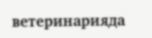ветеринарияда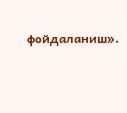фойдаланиш».